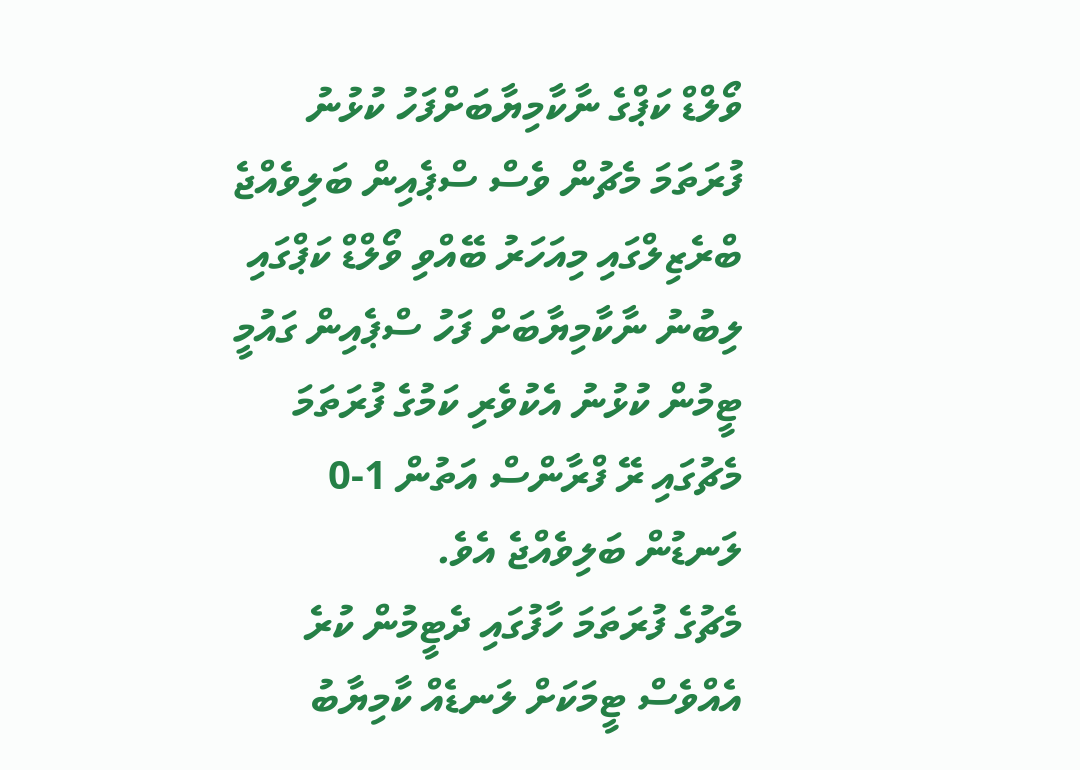ވޯލްޑް ކަޕްގެ ނާކާމިޔާބަށްފަހު ކުޅުނު ފުރަތަމަ މެޗުން ވެސް ސްޕެއިން ބަލިވެއްޖެ
ބްރެޒިލްގައި މިއަހަރު ބޭއްވި ވޯލްޑް ކަޕްގައި ލިބުނު ނާކާމިޔާބަށް ފަހު ސްޕެއިން ގައުމީ ޓީމުން ކުޅުނު އެކުވެރި ކަމުގެ ފުރަތަމަ މެޗުގައި ރޭ ފްރާންސް އަތުން 1-0 ލަނޑުން ބަލިވެއްޖެ އެވެ.
މެޗުގެ ފުރަތަމަ ހާފުގައި ދެޓީމުން ކުރެ އެއްވެސް ޓީމަކަށް ލަނޑެއް ކާމިޔާބު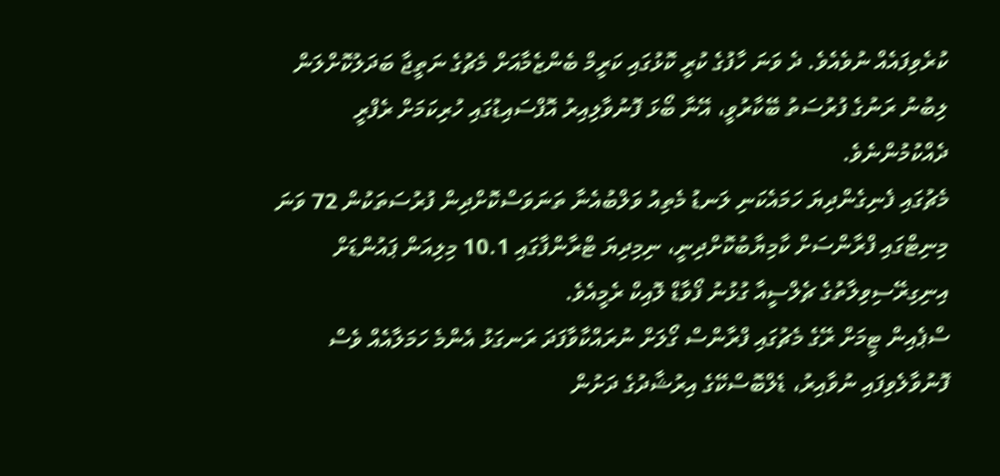ކުރެވިފައެއް ނުވެއެވެ. ދެ ވަނަ ހާފުގެ ކުރީ ކޮޅުގައި ކަރީމް ބެންޒެމާއަށް މެޗުގެ ނަތީޖާ ބަދަލުކޮށްލަން ލިބުނު ރަނުގެ ފުރުސަތު ބޭކާރުވީ، އޭނާ ބޯޅަ ފޮނުވާލިއިރު އޮފްސައިޑުގައި ހުރިކަމަށް ރެފްރީ ދެއްކުމުންނެވެ.
މެޗުގައި ފެނިގެންދިޔަ ހަމައެކަނި ލަނޑު މެތިއު ވަލްބުއެނާ ތަނަވަސްކޮށްދިން ފުރުސަތަކުން 72 ވަނަ މިނިޓްގައި ފްރާންސަށް ކާމިޔާބުކޮށްދިނީ، ނިމިދިޔަ ޓްރާންފާގައި 10.1 މިލިއަން ޕައުންޑަށް އިނިގިރޭސިވިލާތުގެ ޗެލްސީއާ ގުޅުނު ފޯވާޑް ލޮއިކް ރެމީއެވެ.
ސްޕެއިން ޓީމަށް ރޭގެ މެޗުގައި ފްރާންސް ގޯލަށް ނުރައްކާވާފަދަ ރަނގަޅު އެންމެ ހަމަލާއެއް ވެސް ފޮނުވާލެވިފައި ނުވާއިރު، ޑެލްބޮސްކޭގެ އިރުޝާދުގެ ދަށުން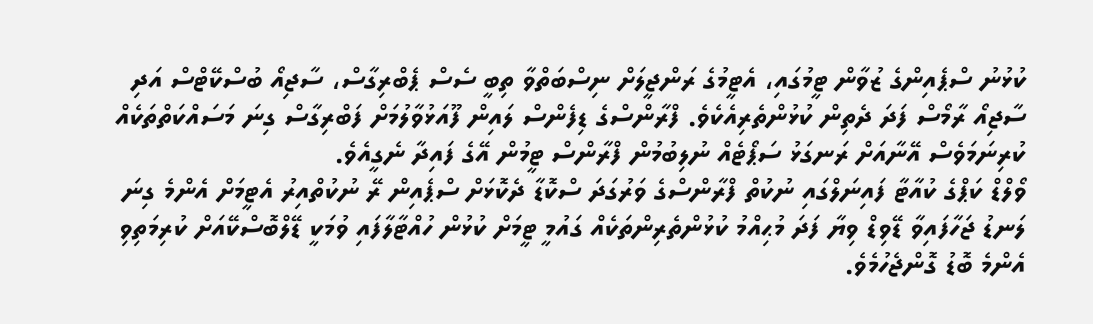ކުޅުނު ސްޕެއިންގެ ޒުވާން ޓީމުގައި، އެޓީމުގެ ރަންޖީލަށް ނިސްބަތްވާ ތިބީ ސެސް ޕެބްރިގާސް، ސާޖިއޯ ބުސްކޭޓްސް އަދި ސާޖިއޯ ރާމޯސް ފަދަ ދެތިން ކުޅުންތެރިއެކެވެ. ފްރާންސްގެ ޑިފެންސް ލައިން ފޫއަޅުވާލުމަށް ފަބްރިގާސް ގިނަ މަސައްކަތްތަކެއް ކުރިނަމަވެސް އޭނާއަށް ރަނގަޅު ސަޕޯޓެއް ނުލިބުމުން ފްރާންސް ޓީމުން އޭގެ ފައިދާ ނެގީއެވެ.
ވޯލްޑް ކަޕްގެ ކުއާޓާ ފައިނަލްގައި ނުކުތް ފްރާންސްގެ ވަރުގަދަ ސްކޮޑާ ދެކޮޅަށް ސްޕެއިން ރޭ ނުކުތްއިރު އެޓީމަށް އެންމެ ގިނަ ލަނޑު ޖަހާފައިވާ ޑޭވިޑް ވިޔާ ފަދަ މުޙިއްމު ކުޅުންތެރިންތަކެއް ގައުމީ ޓީމަށް ކުޅުން ހުއްޓާލާފައި ވުމަކީ ޑޭލްބޮސްކޭއަށް ކުރިމަތިވި އެންމެ ބޮޑު ގޮންޖެހުމެވެ.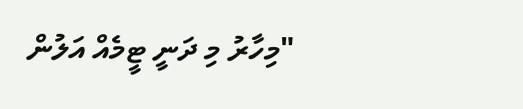"މިހާރު މި ދަނީ ޓީމެއް އަލުން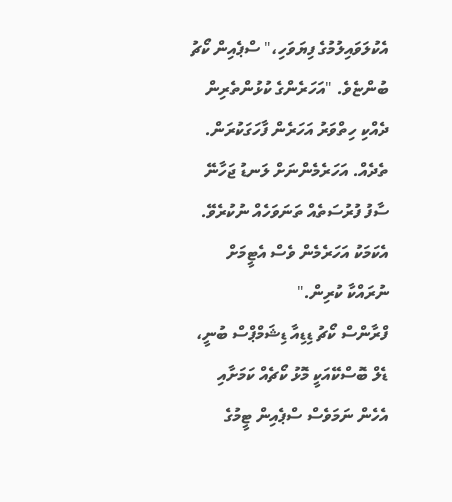އެކުލަވައިލުމުގެ ފިޔަވަހި،" ސްޕެއިން ކޯޗު ބުންޏެވެ. "އަހަރެންގެ ކުޅުންތެރިން ދެއްކި ހިތްވަރު އަހަރެން ފާހަގަކުރަން. ތެދެއް. އަހަރެމެންނަށް ލަނޑު ޖަހާނޭ ސާފު ފުރުސަތެއް ތަނަވަހެއް ނުކުރެވޭ. އެކަމަކު އަހަރެމެން ވެސް އެޓީމަށް ނުރައްކާ ކުރިން."
ފްރާންސް ކޯޗު ޑިޑިއާ ޑިޝަމްޕްސް ބުނީ، ޑެލް ބޮސްކޭއަކީ މޮޅު ކޯޗެއް ކަމަށާއި އެހެން ނަމަވެސް ސްޕެއިން ޓީމުގެ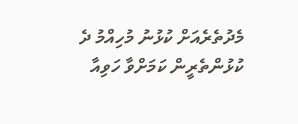މެދުތެރެއަށް ކުޅުނު މުހިއްމު ދެ ކުޅުންތެރީން ކަމަށްވާ ހަވިއާ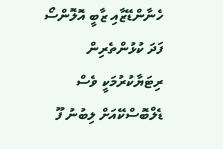ހެނާންޑޭޒާއި ޒާބީ އޮލޮންސޯ ފަދަ ކުޅުންތެރިން ރިޓަޔާކުރުމަކީ ވެސް ޑެލްބޮސްކޭއަށް ލިބުނު ފޫ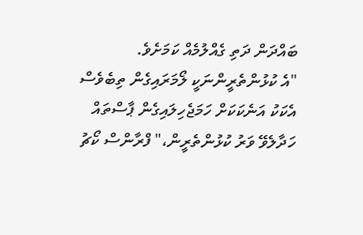ބައްދަން ދަތި ގެއްލުމެއް ކަމަށެވެ.
"އެ ކުޅުންތެރީންނަކީ ލޯމަރައިގެން ތިބެވެސް އެކަކު އަނެކަކަށް ހަމަޖެހިލައިގެން ޕާސްތައް ހަދާލެވޭ ވަރު ކުޅުންތެރީން،" ފްރާންސް ކޯޗު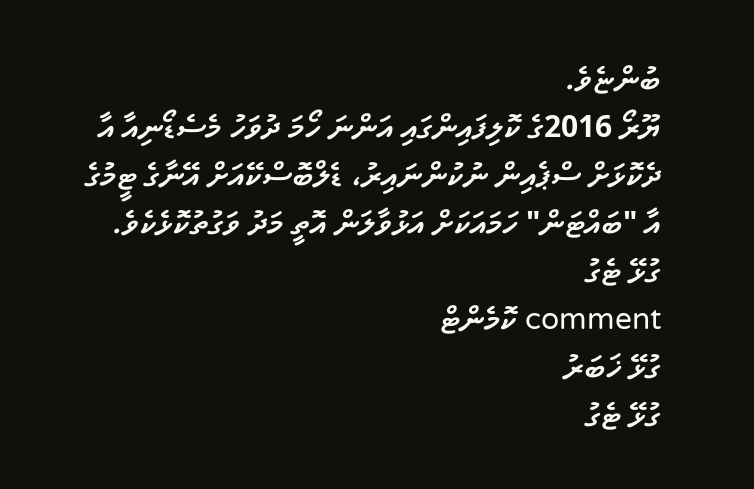ބުންޏެވެ.
ޔޫރޯ 2016ގެ ކޮލިފައިންގައި އަންނަ ހޯމަ ދުވަހު މެސެޑޯނިއާ އާ ދެކޮޅަށް ސްޕެއިން ނުކުންނައިރު، ޑެލްބޮސްކޭއަށް އޭނާގެ ޓީމުގެ އާ "ބައްޓަން" ހަމައަކަށް އަޅުވާލަން އޮތީ މަދު ވަގުތުކޮޅެކެވެ.
ގުޅޭ ޓެގު
comment ކޮމެންޓް
ގުޅޭ ޚަބަރު
ގުޅޭ ޓެގު